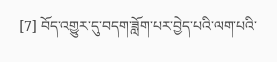[7] བོད་འགྱུར་དུ་བདག་ཟློག་པར་བྱེད་པའི་ལག་པའི་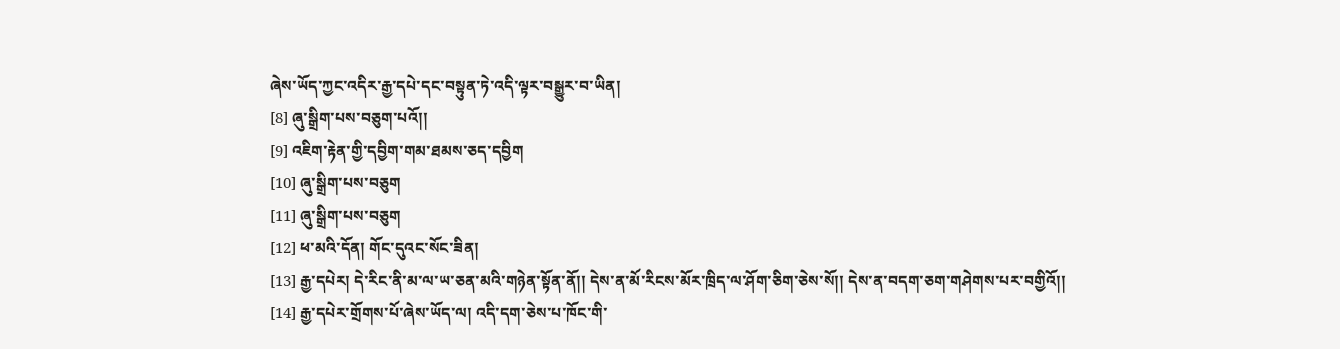ཞེས་ཡོད་ཀྱང་འདིར་རྒྱ་དཔེ་དང་བསྟུན་ཏེ་འདི་ལྟར་བསྒྱུར་བ་ཡིན།
[8] ཞུ་སྒྲིག་པས་བཅུག་པའོ།།
[9] འཇིག་རྟེན་གྱི་དབྱིག་གམ་ཐམས་ཅད་དབྱིག
[10] ཞུ་སྒྲིག་པས་བཅུག
[11] ཞུ་སྒྲིག་པས་བཅུག
[12] ཕ་མའི་དོན། གོང་དུའང་སོང་ཟིན།
[13] རྒྱ་དཔེར། དེ་རིང་ནི་མ་ལ་ཡ་ཅན་མའི་གཉེན་སྟོན་ནོ།། དེས་ན་མོ་རིངས་མོར་ཁྲིད་ལ་ཤོག་ཅིག་ཅེས་སོ།། དེས་ན་བདག་ཅག་གཤེགས་པར་བགྱིའོ།།
[14] རྒྱ་དཔེར་གྲོགས་པོ་ཞེས་ཡོད་ལ། འདི་དག་ཅེས་པ་ཁོང་གི་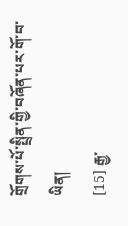གྲོགས་པོ་སྤྲིན་གྱི་བཞོན་པར་གོ་བ་ཡིན།
[15] རྒྱ་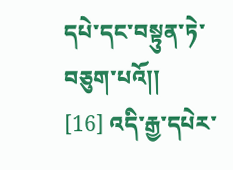དཔེ་དང་བསྟུན་ཏེ་བཅུག་པའོ།།
[16] འདི་རྒྱ་དཔེར་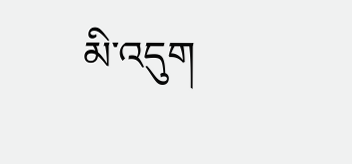མི་འདུག